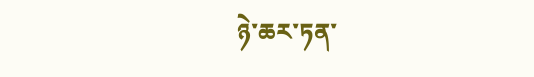ཉེ་ཆར་ཏན་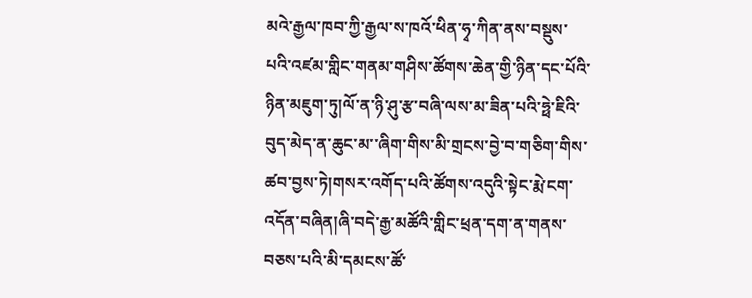མའེ་རྒྱལ་ཁབ་ཀྱི་རྒྱལ་ས་ཁའོ་ཕིན་ཧྭ་ཀིན་ནས་བསྡུས་པའི་འཛམ་གླིང་གནམ་གཤིས་ཚོགས་ཆེན་གྱི་ཉིན་དང་པོའི་ཉིན་མཇུག་ཏུ།ལོ་ན་ཉི་ཤུ་རྩ་བཞི་ལས་མ་ཟིན་པའི་ཧྥེ་ཇིའི་བུད་མེད་ན་ཆུང་མ་་ཞིག་གིས་མི་གྲངས་བྱེ་བ་གཅིག་གིས་ཚབ་བྱས་ཏེ།གསར་འགོད་པའི་ཚོགས་འདུའི་སྟེང་རྨེ་ངག་འདོན་བཞིན།ཞི་བདེ་རྒྱ་མཚོའི་གླིང་ཕྲན་དག་ན་གནས་བཅས་པའི་མི་དམངས་ཚོ་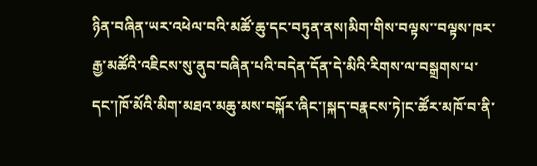ཉིན་བཞིན་ཡར་འཕེལ་བའི་མཚོ་ཆུ་དང་བཏུན་ནས།མིག་གིས་བལྟས་་བལྟས་ཁར་རྒྱ་མཚོའི་འཇིངས་སུ་ནུབ་བཞིན་པའི་བདེན་དོན་དེ་མིའི་རིགས་ལ་བསྒྲགས་པ་དང་།ཁོ་མོའི་མིག་མཐའ་མཆུ་མས་བསྐོར་ཞིང་།སྐད་བརྣངས་ཏེ།ང་ཚོར་མཁོ་བ་ནི་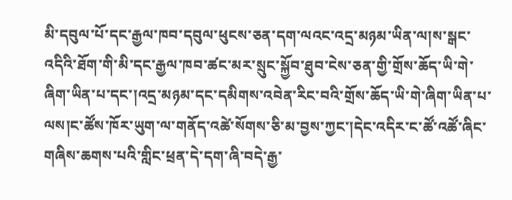མི་དབུལ་པོ་དང་རྒྱལ་ཁབ་དབུལ་ཕུངས་ཅན་དག་ལའང་འདྲ་མཉམ་ཡིན་ལ།ས་སྒང་འདིའི་ཐོག་གི་མི་དང་རྒྱལ་ཁབ་ཚང་མར་སྲུང་སྐྱོབ་ཐུབ་ངེས་ཅན་གྱི་གྲོས་ཆོད་ཡི་གེ་ཞིག་ཡིན་པ་དང་།འདྲ་མཉམ་དང་དམིགས་འབེན་རིང་བའི་གྲོས་ཆོད་ཡི་གེ་ཞིག་ཡིན་པ་ལས།ང་ཚོས་ཁོར་ཡུག་ལ་གནོད་འཚེ་སོགས་ཅི་མ་བྱས་ཀྱང་།དེང་འདིར་ང་ཚོ་འཚོ་ཞིང་གཞིས་ཆགས་པའི་གླིང་ཕྲན་དེ་དག་ཞི་བདེ་རྒྱ་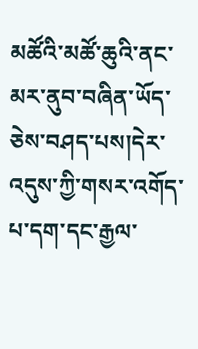མཚོའི་མཚོ་ཆུའི་ནང་མར་ནུབ་བཞིན་ཡོད་ཅེས་བཤད་པས།དེར་འདུས་ཀྱི་གསར་འགོད་པ་དག་དང་རྒྱལ་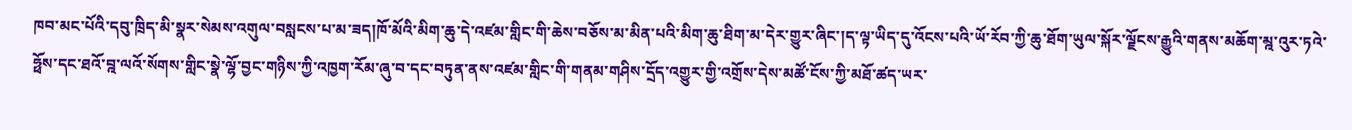ཁབ་མང་པོའི་དབུ་ཁྲིད་མི་སྣར་སེམས་འགུལ་བསླངས་པ་མ་ཟད།ཁོ་མོའི་མིག་ཆུ་དེ་འཛམ་གླིང་གི་ཆེས་བཅོས་མ་མིན་པའི་མིག་ཆུ་ཐིག་མ་དེར་གྱུར་ཞིང་།ད་ལྟ་ཡིད་དུ་འོངས་པའི་ཡོ་རོབ་ཀྱི་ཆུ་ཐོག་ཡུལ་སྐོར་ལྗོངས་རྒྱུའི་གནས་མཆོག་མྰ་འུར་ཏའེ་ཧྥོས་དང་ཐའོ་བྰ་ལའོ་སོགས་གླིང་སྣེ་ལྷོ་བྱང་གཉིས་ཀྱི་འཁྱག་རོམ་ཞུ་བ་དང་བཏུན་ནས་འཛམ་གླིང་གི་གནམ་གཤིས་དྲོད་འགྱུར་གྱི་འགྲོས་དེས་མཚོ་ངོས་ཀྱི་མཐོ་ཚད་ཡར་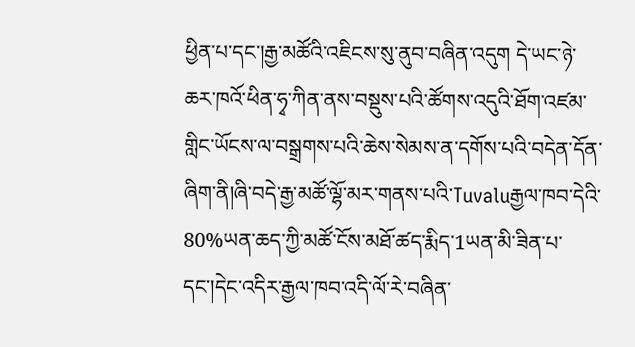ཕྱིན་པ་དང་།རྒྱ་མཚོའི་འཇིངས་སུ་ནུབ་བཞིན་འདུག དེ་ཡང་ཉེ་ཆར་ཁའོ་ཕིན་ཧྭ་ཀིན་ནས་བསྡུས་པའི་ཚོགས་འདུའི་ཐོག་འཛམ་གླིང་ཡོངས་ལ་བསྒྲགས་པའི་ཆེས་སེམས་ན་དགོས་པའི་བདེན་དོན་ཞིག་ནི།ཞི་བདེ་རྒྱ་མཚོ་ལྷོ་མར་གནས་པའི་Tuvaluརྒྱལ་ཁབ་དེའི་80%ཡན་ཆད་ཀྱི་མཚོ་ངོས་མཐོ་ཚད་རྨིད་1ཡན་མི་ཟིན་པ་དང་།དེང་འདིར་རྒྱལ་ཁབ་འདི་ལོ་རེ་བཞིན་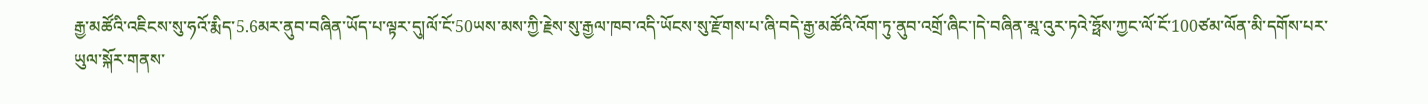རྒྱ་མཚོའི་འཇིངས་སུ་ཧའོ་རྨིད་5.6མར་ནུབ་བཞིན་ཡོད་པ་ལྟར་དུ།ལོ་ངོ་50ཡས་མས་ཀྱི་རྗེས་སུ་རྒྱལ་ཁབ་འདི་ཡོངས་སུ་རྫོགས་པ་ཞི་བདེ་རྒྱ་མཚོའི་འོག་ཏུ་ནུབ་འགྲོ་ཞིང་།དེ་བཞིན་མྰ་འུར་ཏའེ་ཧྥོས་ཀྱང་ལོ་ངོ་100ཙམ་ལོན་མི་དགོས་པར་ཡུལ་སྐོར་གནས་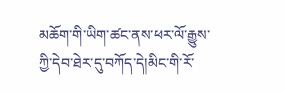མཆོག་གི་ཡིག་ཚང་ནས་ཕར་ལོ་རྒྱུས་ཀྱི་དེབ་ཐེར་དུ་བཀོད་དེ།མིང་གི་རོ་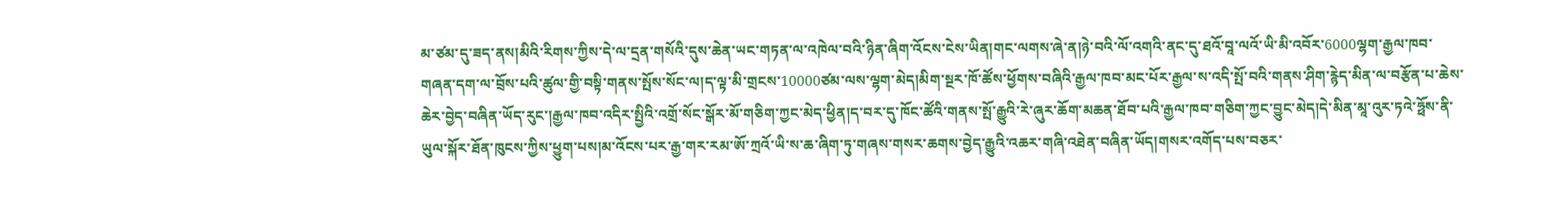མ་ཙམ་དུ་ཟད་ནས།མིའི་རིགས་ཀྱིས་དེ་ལ་དྲན་གསོའི་དུས་ཆེན་ཡང་གཏན་ལ་འཁེལ་བའི་ཉིན་ཞིག་འོངས་ངེས་ཡིན།གང་ལགས་ཞེ་ན།ཉེ་བའི་ལོ་འགའི་ནང་དུ་ཐའོ་བཱ་ལའོ་ཡི་མི་འབོར་6000ལྷག་རྒྱལ་ཁབ་གཞན་དག་ལ་བྲོས་པའི་ཚུལ་གྱི་བསྟི་གནས་སྤོས་སོང་ལ།ད་ལྟ་མི་གྲངས་10000ཙམ་ལས་ལྷག་མེད།མིག་སྔར་ཁོ་ཚོས་ཕྱོགས་བཞིའི་རྒྱལ་ཁབ་མང་པོར་རྒྱལ་ས་འདི་སྤོ་བའི་གནས་ཤིག་རྙེད་མིན་ལ་བརྩོན་པ་ཆེས་ཆེར་བྱེད་བཞིན་ཡོད་རུང་།རྒྱལ་ཁབ་འདིར་སྤྱིའི་འགྲོ་སོང་སྒོར་མོ་གཅིག་ཀྱང་མེད་ཕྱིན།ད་བར་དུ་ཁོང་ཚོའི་གནས་སྤོ་རྒྱུའི་རེ་ཞུར་ཆོག་མཆན་ཐོབ་པའི་རྒྱལ་ཁབ་གཅིག་ཀྱང་བྱུང་མེད།དེ་མིན་མཱ་འུར་ཏའེ་ཧྥོས་ནི་ཡུལ་སྐོར་ཐོན་ཁུངས་ཀྱིས་ཕྱུག་པས།མ་འོངས་པར་རྒྱ་གར་རམ་ཨོ་ཀྲའོ་ཡི་ས་ཆ་ཞིག་ཏུ་གཞས་གསར་ཆགས་བྱེད་རྒྱུའི་འཆར་གཞི་འཐེན་བཞིན་ཡོད།གསར་འགོད་པས་བཅར་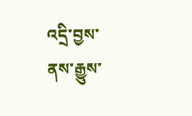འདྲི་བྱས་ནས་རྒྱུས་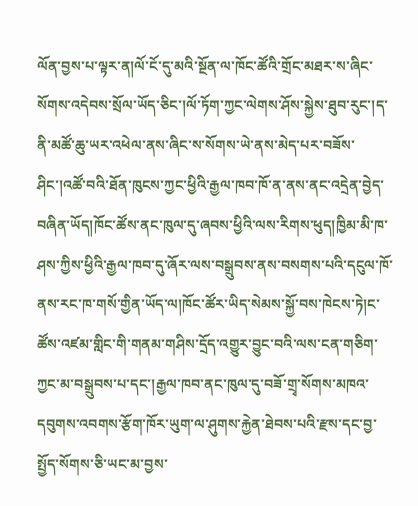ལོན་བྱས་པ་ལྟར་ན།ལོ་ངོ་དུ་མའི་སྔོན་ལ་ཁོང་ཚོའི་གྲོང་མཐར་ས་ཞིང་སོགས་འདེབས་སྲོལ་ཡོད་ཅིང་།ལོ་ཏོག་ཀྱང་ལེགས་ཤོས་སྐྱེས་ཐུབ་རུང་།ད་ནི་མཚོ་ཆུ་ཡར་འཕེལ་ནས་ཞིང་ས་སོགས་ཡེ་ནས་མེད་པར་བཟོས་ཤིང་།འཚོ་བའི་ཐོན་ཁུངས་ཀྱང་ཕྱིའི་རྒྱལ་ཁབ་ཁོ་ན་ནས་ནང་འདྲེན་བྱེད་བཞིན་ཡོད།ཁོང་ཚོས་ནང་ཁུལ་དུ་ཞབས་ཕྱིའི་ལས་རིགས་ཕུད།ཁྱིམ་མི་ཁ་ཤས་ཀྱིས་ཕྱིའི་རྒྱལ་ཁབ་དུ་ཞོར་ལས་བསྒྲུབས་ནས་བསགས་པའི་དངུལ་ཁོ་ནས་རང་ཁ་གསོ་གྱིན་ཡོད་ལ།ཁོང་ཚོར་ཡིད་སེམས་སྐྱོ་བས་ཁེངས་ཏེ།ང་ཚོས་འཛམ་གླིང་གི་གནམ་གཤིས་དྲོད་འགྱུར་བྱུང་བའི་ལས་ངན་གཅིག་ཀྱང་མ་བསྒྲུབས་པ་དང་།རྒྱལ་ཁབ་ནང་ཁུལ་དུ་བཟོ་གྲྭ་སོགས་མཁའ་དབུགས་འབགས་རྩོག་ཁོར་ཡུག་ལ་ཤུགས་རྐྱེན་ཐེབས་པའི་རྫས་དང་བྱ་སྤྱོད་སོགས་ཅི་ཡང་མ་བྱས་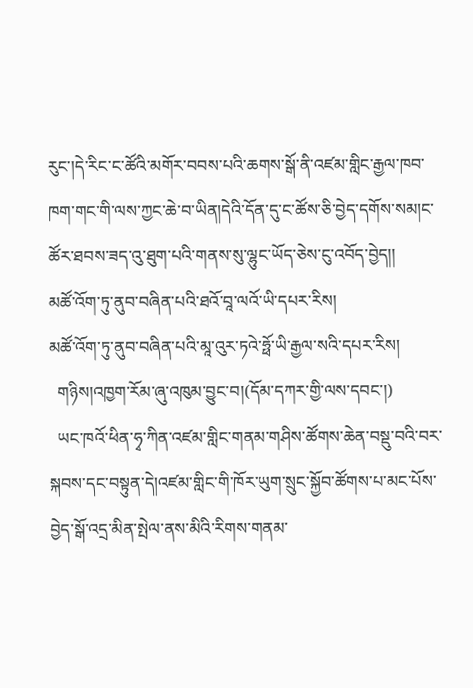རུང་།དེ་རིང་ང་ཚོའི་མགོར་བབས་པའི་ཆགས་སྒོ་ནི་འཛམ་གླིང་རྒྱལ་ཁབ་ཁག་གང་གི་ལས་ཀྱང་ཆེ་བ་ཡིན།དེའི་དོན་དུ་ང་ཚོས་ཅི་བྱེད་དགོས་སམ།ང་ཚོར་ཐབས་ཟད་འུ་ཐུག་པའི་གནས་སུ་ལྷུང་ཡོད་ཅེས་ངུ་འབོད་བྱེད།།
མཚོ་འོག་ཏུ་ནུབ་བཞིན་པའི་ཐའོ་བཱ་ལའོ་ཡི་དཔར་རིས།
མཚོ་འོག་ཏུ་ནུབ་བཞིན་པའི་མཱ་འུར་ཏའེ་ཧྥོ་ཡི་རྒྱལ་སའི་དཔར་རིས།
  གཉིས།འཁྱག་རོམ་ཞུ་འཁུམ་བྱུང་བ།(དོམ་དཀར་གྱི་ལས་དབང་།)
  ཡང་ཁའོ་ཕིན་ཧྭ་ཀིན་འཛམ་གླིང་གནམ་གཤིས་ཚོགས་ཆེན་བསྡུ་བའི་བར་སྐབས་དང་བསྟུན་དེ།འཛམ་གླིང་གི་ཁོར་ཡུག་སྲུང་སྐྱོབ་ཚོགས་པ་མང་པོས་བྱེད་སྒོ་འདྲ་མིན་སྤེལ་ནས་མིའི་རིགས་གནམ་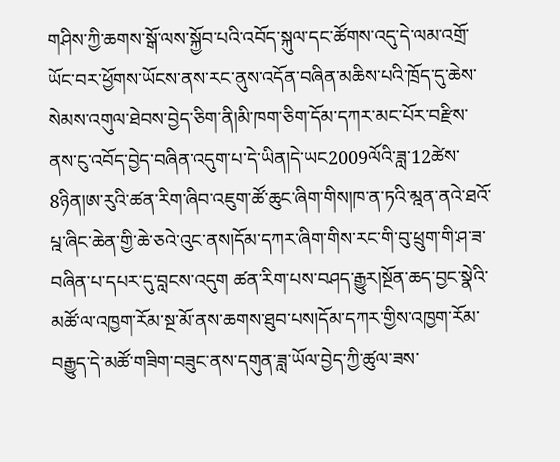གཤིས་ཀྱི་ཆགས་སྒོ་ལས་སྐྱོབ་པའི་འབོད་སྐུལ་དང་ཚོགས་འདུ་དེ་ལམ་འགྲོ་ཡོང་བར་ཕྱོགས་ཡོངས་ནས་རང་ནུས་འདོན་བཞིན་མཆིས་པའི་ཁྲོད་དུ་ཆེས་སེམས་འགུལ་ཐེབས་བྱེད་ཅིག་ནི།མི་ཁག་ཅིག་དོམ་དཀར་མང་པོར་བརྫིས་ནས་ངུ་འབོད་བྱེད་བཞིན་འདུག་པ་དེ་ཡིན།དེ་ཡང2009ལོའི་ཟླ་12ཚེས་8ཉིན།ཨ་རུའི་ཚན་རིག་ཞིབ་འཇུག་ཚོ་ཆུང་ཞིག་གིས།ཁ་ན་ཏའི་མྰན་ནའེ་ཐའོ་པྰ་ཞིང་ཆེན་གྱི་ཆེ་ཅའེ་འུང་ནས།དོམ་དཀར་ཞིག་གིས་རང་གི་བུ་ཕྲུག་གི་ཤ་ཟ་བཞིན་པ་དཔར་དུ་བླངས་འདུག ཚན་རིག་པས་བཤད་རྒྱུར།སྔོན་ཆད་བྱང་སྣེའི་མཚོ་ལ་འཁྱག་རོམ་སྔ་མོ་ནས་ཆགས་ཐུབ་པས།དོམ་དཀར་གྱིས་འཁྱག་རོམ་བརྒྱུད་དེ་མཚོ་གཟིག་བཟུང་ནས་དགུན་ཟླ་ཡོལ་བྱེད་ཀྱི་ཚུལ་ཟས་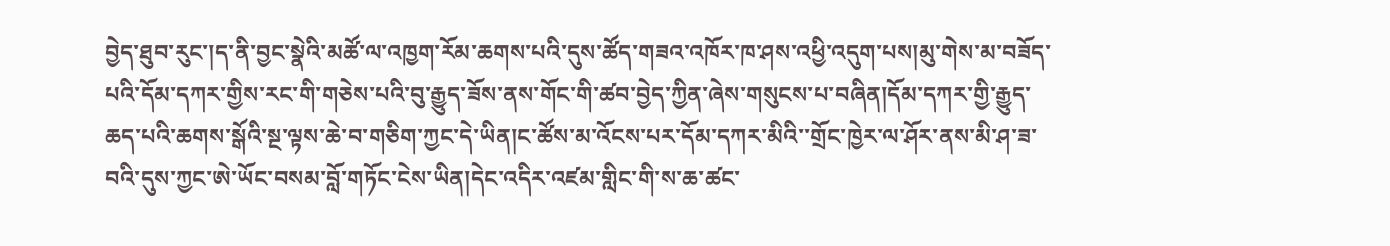བྱེད་ཐུབ་རུང་།ད་ནི་བྱང་སྣེའི་མཚོ་ལ་འཁྱག་རོམ་ཆགས་པའི་དུས་ཚོད་གཟའ་འཁོར་ཁ་ཤས་འཕྱི་འདུག་པས།མུ་གེས་མ་བཟོད་པའི་དོམ་དཀར་གྱིས་རང་གི་གཅེས་པའི་བུ་རྒྱུད་ཟོས་ནས་གོང་གི་ཚབ་བྱེད་ཀྱིན་ཞེས་གསུངས་པ་བཞིན།དོམ་དཀར་གྱི་རྒྱུད་ཆད་པའི་ཆགས་སྒོའི་སྔ་ལྟས་ཆེ་བ་གཅིག་ཀྱང་དེ་ཡིན།ང་ཚོས་མ་འོངས་པར་དོམ་དཀར་མིའི་་གྲོང་ཁྱེར་ལ་ཤོར་ནས་མི་ཤ་ཟ་བའི་དུས་ཀྱང་ཨེ་ཡོང་བསམ་བློ་གཏོང་ངེས་ཡིན།དེང་འདིར་འཛམ་གླིང་གི་ས་ཆ་ཚང་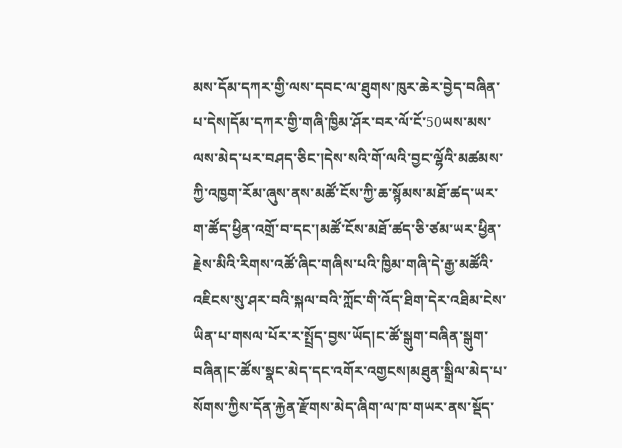མས་དོམ་དཀར་གྱི་ལས་དབང་ལ་ཐུགས་ཁུར་ཆེར་བྱེད་བཞིན་པ་དེས།དོམ་དཀར་གྱི་གཞི་ཁྱིམ་ཤོར་བར་ལོ་ངོ་50ཡས་མས་ལས་མེད་པར་བཤད་ཅིང་།དེས་སའི་གོ་ལའི་བྱང་ལྷོའི་མཚམས་ཀྱི་འཁྱག་རོམ་ཞུས་ནས་མཚོ་ངོས་ཀྱི་ཆ་སྙོམས་མཐོ་ཚད་ཡར་ག་ཚོད་ཕྱིན་འགྲོ་བ་དང་།མཚོ་ངོས་མཐོ་ཚད་ཅི་ཙམ་ཡར་ཕྱིན་རྗེས་མིའི་རིགས་འཚོ་ཞིང་གཞིས་པའི་ཁྱིམ་གཞི་དེ་རྒྱ་མཚོའི་འཇིངས་སུ་ཤར་བའི་སྐལ་བའི་ཀློང་གི་འོད་ཐིག་དེར་འཐིམ་ངེས་ཡིན་པ་གསལ་པོར་ར་སྤྲོད་བྱས་ཡོད།ང་ཚོ་སྒུག་བཞིན་སྒུག་བཞིན།ང་ཚོས་སྣང་མེད་དང་འགོར་འགྱངས།མཐུན་སྒྲིལ་མེད་པ་སོགས་ཀྱིས་དོན་རྐྱེན་རྫོགས་མེད་ཞིག་ལ་ཁ་གཡར་ནས་སྡོད་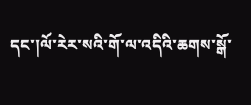དང་།ལོ་རེར་སའི་གོ་ལ་འདིའི་ཆགས་སྒོ་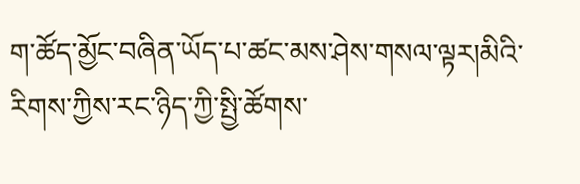ག་ཚོད་མྱོང་བཞིན་ཡོད་པ་ཚང་མས་ཤེས་གསལ་ལྟར།མིའི་རིགས་ཀྱིས་རང་ཉིད་ཀྱི་སྤྱི་ཚོགས་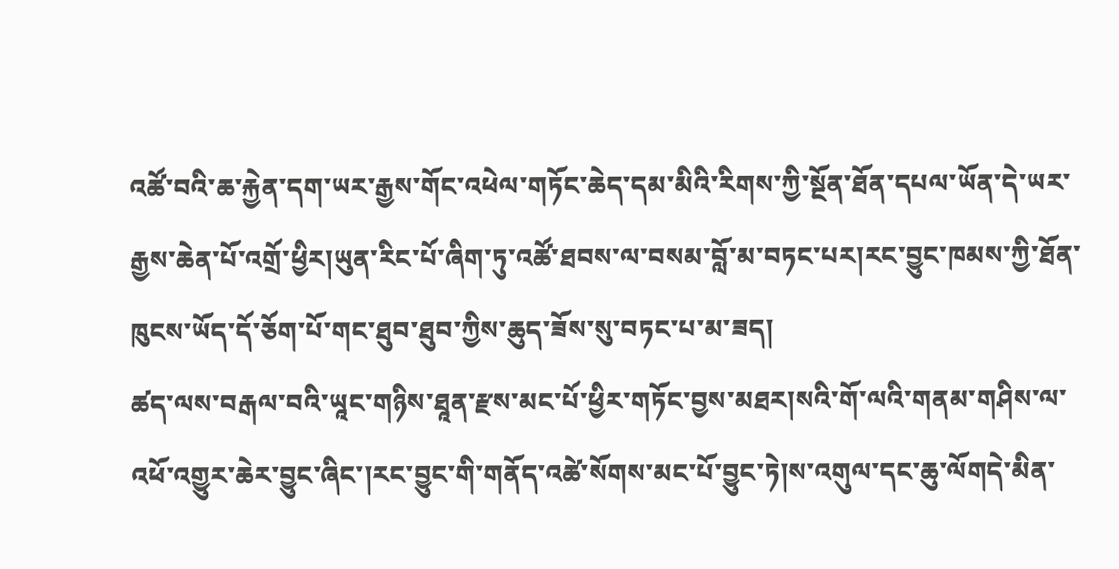འཚོ་བའི་ཆ་རྐྱེན་དག་ཡར་རྒྱས་གོང་འཕེལ་གཏོང་ཆེད་དམ་མིའི་རིགས་ཀྱི་སྔོན་ཐོན་དཔལ་ཡོན་དེ་ཡར་རྒྱས་ཆེན་པོ་འགྲོ་ཕྱིར།ཡུན་རིང་པོ་ཞིག་ཏུ་འཚོ་ཐབས་ལ་བསམ་བློ་མ་བཏང་པར།རང་བྱུང་ཁམས་ཀྱི་ཐོན་ཁུངས་ཡོད་དོ་ཅོག་པོ་གང་ཐུབ་ཐུབ་ཀྱིས་ཆུད་ཟོས་སུ་བཏང་པ་མ་ཟད།
ཚད་ལས་བརྒལ་བའི་ཡཱང་གཉིས་ཐཱན་རྫས་མང་པོ་ཕྱིར་གཏོང་བྱས་མཐར།སའི་གོ་ལའི་གནམ་གཤིས་ལ་འཕོ་འགྱུར་ཆེར་བྱུང་ཞིང་།རང་བྱུང་གི་གནོད་འཚེ་སོགས་མང་པོ་བྱུང་ཏེ།ས་འགུལ་དང་ཆུ་ལོགདེ་མིན་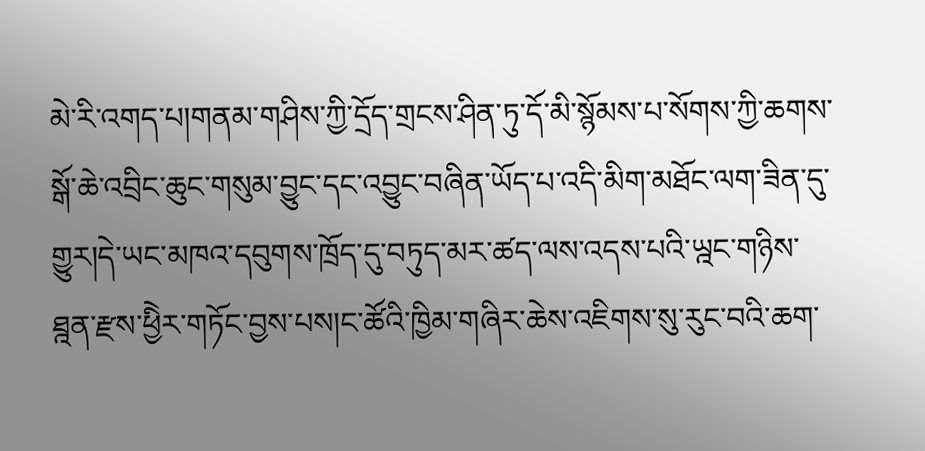མེ་རི་འགད་པ།གནམ་གཤིས་ཀྱི་དྲོད་གྲངས་ཤིན་ཏུ་དོ་མི་སྙོམས་པ་སོགས་ཀྱི་ཆགས་སྒོ་ཆེ་འབྲིང་ཆུང་གསུམ་བྱུང་དང་འབྱུང་བཞིན་ཡོད་པ་འདི་མིག་མཐོང་ལག་ཟིན་དུ་གྱུར།དེ་ཡང་མཁའ་དབུགས་ཁྲོད་དུ་བཏུད་མར་ཚད་ལས་འདས་པའི་ཡྰང་གཉིས་ཐྰན་རྫས་ཕྱིེར་གཏོང་བྱས་པས།ང་ཚོའི་ཁྱིམ་གཞིར་ཆེས་འཇིགས་སུ་རུང་བའི་ཆག་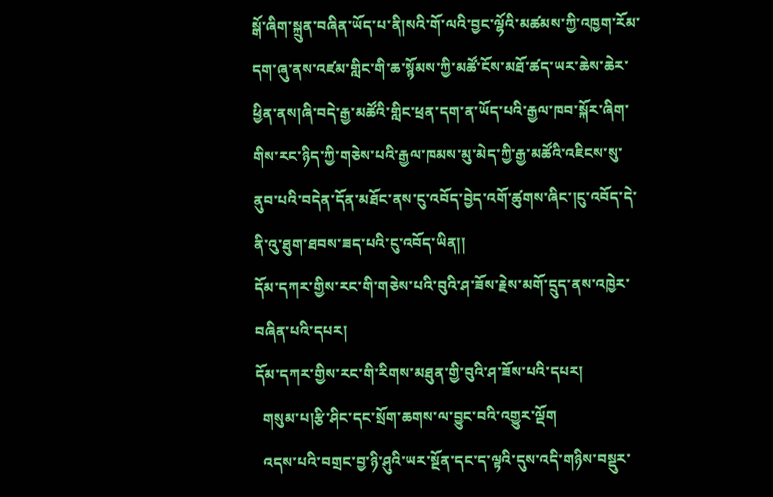སྒོ་ཞིག་སྐྲུན་བཞིན་ཡོད་པ་ནི།སའི་གོ་ལའི་བྱང་ལྷོའི་མཚམས་ཀྱི་འཁྱག་རོམ་དག་ཞུ་ནས་འཛམ་གླིང་གི་ཆ་སྙོམས་ཀྱི་མཚོ་ངོས་མཐོ་ཚད་ཡར་ཆེས་ཆེར་ཕྱིན་ནས།ཞི་བདེ་རྒྱ་མཚོའི་གླིང་ཕྲན་དག་ན་ཡོད་པའི་རྒྱལ་ཁབ་སྐོར་ཞིག་གིས་རང་ཉིད་ཀྱི་གཅེས་པའི་རྒྱལ་ཁམས་མུ་མེད་ཀྱི་རྒྱ་མཚོའི་འཇིངས་སུ་ནུབ་པའི་བདེན་དོན་མཐོང་ནས་ངུ་འབོད་བྱེད་འགོ་ཚུགས་ཞིང་།ངུ་འབོད་དེ་ནི་འུ་ཐུག་ཐབས་ཟད་པའི་ངུ་འབོད་ཡིན།།
དོམ་དཀར་གྱིས་རང་གི་གཅེས་པའི་བུའི་ཤ་ཟོས་རྗེས་མགོ་དྲུད་ནས་འཁྱེར་བཞིན་པའི་དཔར།
དོམ་དཀར་གྱིས་རང་གི་རིགས་མཐུན་གྱི་བུའི་ཤ་ཟོས་པའི་དཔར།
  གསུམ་པ།རྩི་ཤིང་དང་སྲོག་ཆགས་ལ་བྱུང་བའི་འགྱུར་ལྡོག
  འདས་པའི་བགྲང་བྱ་ཉི་ཤུའི་ཡར་སྔོན་དང་ད་ལྟའི་དུས་འདི་གཉིས་བསྡུར་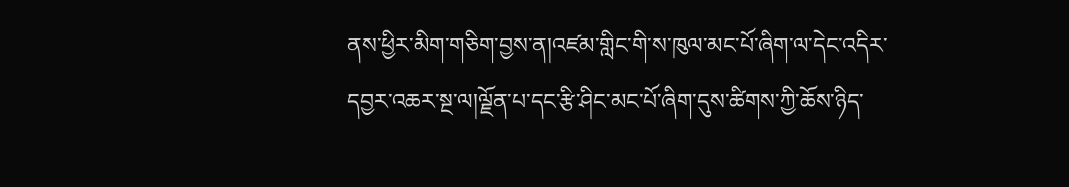ནས་ཕྱིར་མིག་གཅིག་བྱས་ན།འཛམ་གླིང་གི་ས་ཁུལ་མང་པོ་ཞིག་ལ་དེང་འདིར་དབྱར་འཆར་སྔ་ལ།ལྗོན་པ་དང་རྩི་ཤིང་མང་པོ་ཞིག་དུས་ཚིགས་ཀྱི་ཆོས་ཉིད་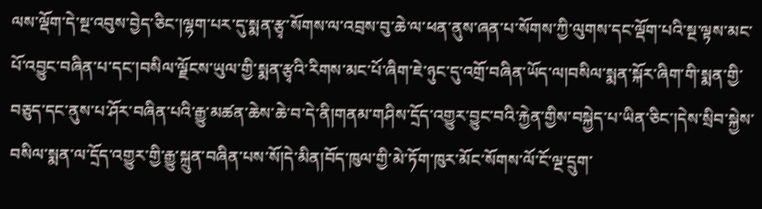ལས་ལྡོག་དེ་སྔ་འབུས་བྱེད་ཅིང་།ལྷག་པར་དུ་སྨན་རྩྭ་སོགས་ལ་འབྲས་བུ་ཆེ་ལ་ཕན་ནུས་ཞན་པ་སོགས་ཀྱི་ལུགས་དང་ལྡོག་པའི་སྔ་ལྟས་མང་པོ་འབྱུང་བཞིན་པ་དང་།བསིལ་ལྗོངས་ཡུལ་གྱི་སྨན་རྩྭའི་རིགས་མང་པོ་ཞིག་ཇེ་ཉུང་དུ་འགྲོ་བཞིན་ཡོད་ལ།བསིལ་སྨན་སྐོར་ཞིག་གི་སྨན་གྱི་བཅུད་དང་ནུས་པ་ཤོར་བཞིན་པའི་རྒྱུ་མཚན་ཆེས་ཆེ་བ་དེ་ནི།གནམ་གཤིས་དྲོད་འགྱུར་བྱུང་བའི་རྐྱེན་གྱིས་བསྐྱེད་པ་ཡིན་ཅིང་།དེས་སྲིབ་སྐྱེས་བསིལ་སྨན་ལ་དྲོད་འགྱུར་གྱི་རྒྱུ་སྐྲུན་བཞིན་པས་སོ།དེ་མིན།བོད་ཁུལ་གྱི་མེ་ཏོག་ཁུར་མོང་སོགས་ལོ་ངོ་ལྔ་དྲུག་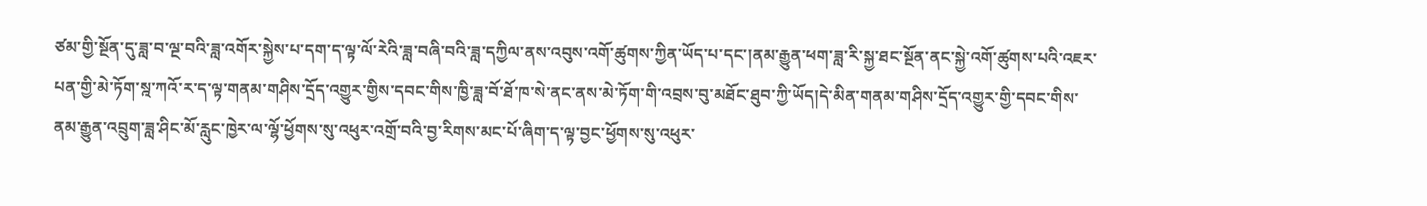ཙམ་གྱི་སྔོན་དུ་ཟླ་བ་ལྔ་བའི་ཟླ་འགོར་སྐྱེས་པ་དག་ད་ལྟ་ལོ་རེའི་ཟླ་བཞི་བའི་ཟླ་དཀྱིལ་ནས་འབུས་འགོ་ཚུགས་ཀྱིན་ཡོད་པ་དང་།ནམ་རྒྱུན་ཕག་ཟླ་རི་སྐྱ་ཐང་སྔོན་ནང་སྐྱེ་འགོ་ཚུགས་པའི་འཇར་པན་གྱི་མེ་ཏོག་སྰ་ཀའོ་ར་ད་ལྟ་གནམ་གཤིས་དྲོད་འགྱུར་གྱིས་དབང་གིས་ཁྱི་ཟླ་བོ་ཐོ་ཁ་སེ་ནང་ནས་མེ་ཏོག་གི་འབྲས་བུ་མཐོང་ཐུབ་ཀྱི་ཡོད།དེ་མིན་གནམ་གཤིས་དྲོད་འགྱུར་གྱི་དབང་གིས་ནམ་རྒྱུན་འབྲུག་ཟླ་ཤིང་མོ་རླུང་ཁྱེར་ལ་ལྷོ་ཕྱོགས་སུ་འཕུར་འགྲོ་བའི་བྱ་རིགས་མང་པོ་ཞིག་ད་ལྟ་བྱང་ཕྱོགས་སུ་འཕུར་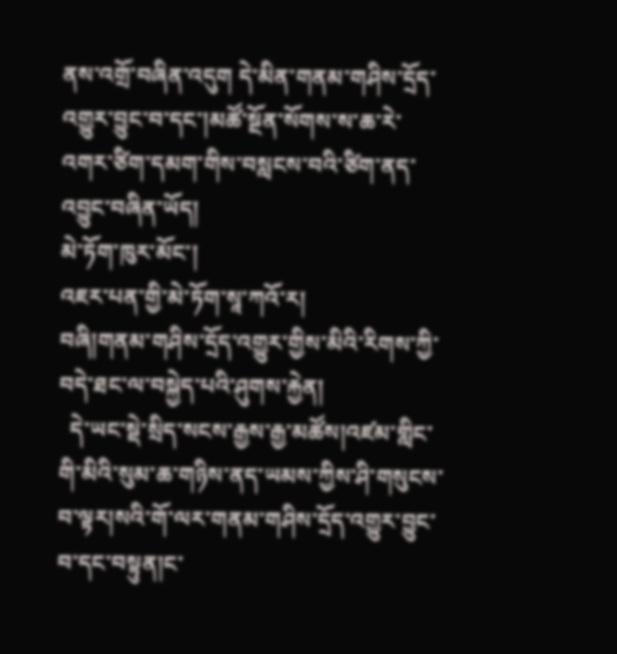ནས་འགྲོ་བཞིན་འདུག དེ་མིན་གནམ་གཤིས་དྲོད་འགྱུར་བྱུང་བ་དང་།མཚོ་སྔོན་སོགས་ས་ཆ་རེ་འགར་ཙིག་དམག་གིས་བསླངས་བའི་ཙིག་ནད་འབྱུང་བཞིན་ཡོད།
མེ་ཏོག་ཁུར་མོང་།
འཇར་པན་གྱི་མེ་ཏོག་སཱ་ཀའོ་ར།
བཞི།གནམ་གཤིས་དྲོད་འགྱུར་གྱིས་མིའི་རིགས་ཀྱི་བདེ་ཐང་ལ་བསྐྱེད་པའི་ཤུགས་རྐྱེན།
  དེ་ཡང་སྡེ་སྲིད་སངས་རྒྱས་རྒྱ་མཚོས།འཛམ་གླིང་གི་མིའི་སུམ་ཆ་གཉིས་ནད་ཡམས་ཀྱིས་ཤི་གསུངས་བ་ལྟར།སའི་གོ་ལར་གནམ་གཤིས་དྲོད་འགྱུར་བྱུང་བ་དང་བསྟུན།ང་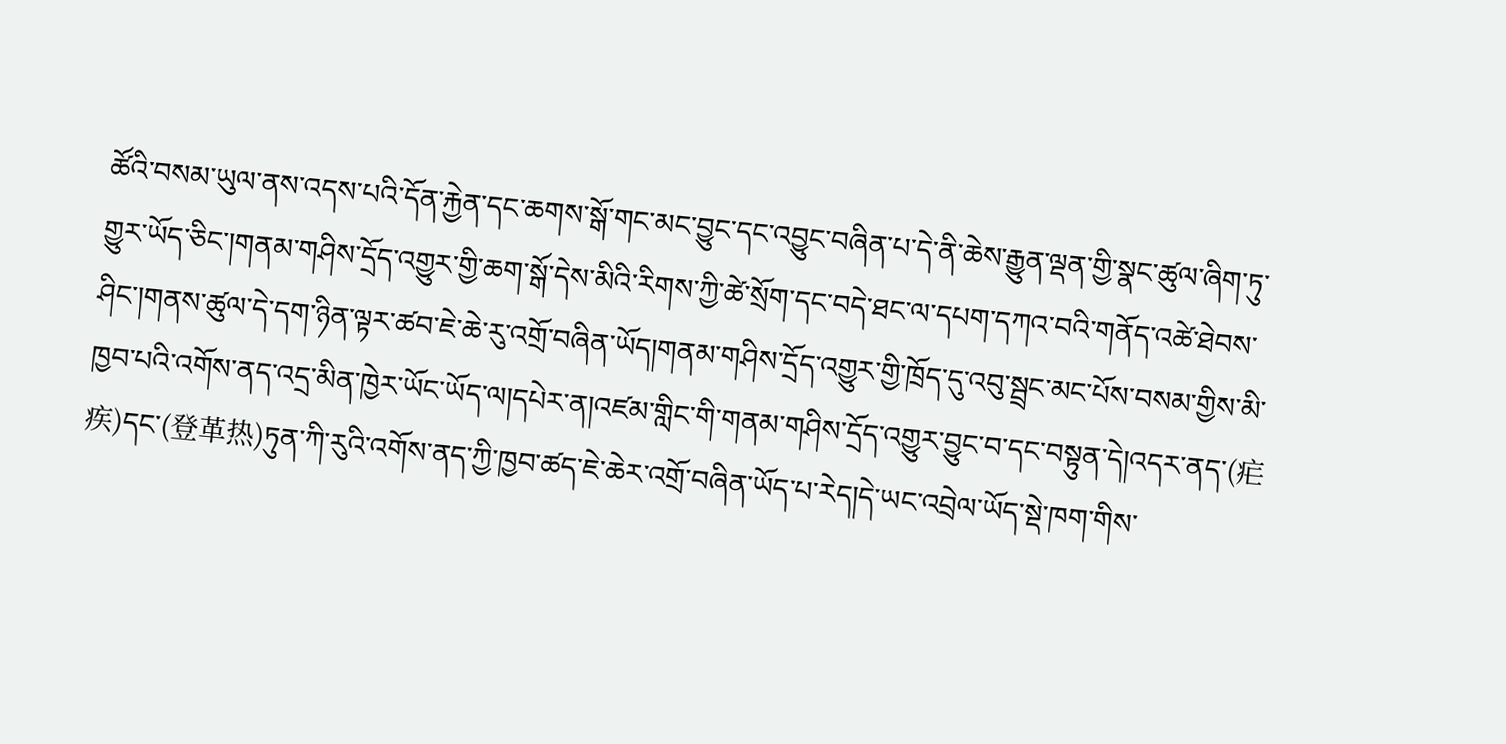ཚོའི་བསམ་ཡུལ་ནས་འདས་པའི་དོན་རྐྱེན་དང་ཆགས་སྒོ་གང་མང་བྱུང་དང་འབྱུང་བཞིན་པ་དེ་ནི་ཆེས་རྒྱུན་ལྡན་གྱི་སྣང་ཚུལ་ཞིག་ཏུ་གྱུར་ཡོད་ཅིང་།གནམ་གཤིས་དྲོད་འགྱུར་གྱི་ཆག་སྒོ་དེས་མིའི་རིགས་ཀྱི་ཚེ་སྲོག་དང་བདེ་ཐང་ལ་དཔག་དཀའ་བའི་གནོད་འཚེ་ཐེབས་ཤིང་།གནས་ཚུལ་དེ་དག་ཉིན་ལྟར་ཚབ་ཇེ་ཆེ་རུ་འགྲོ་བཞིན་ཡོད།གནམ་གཤིས་དྲོད་འགྱུར་གྱི་ཁྲོད་དུ་འབུ་སྦྲང་མང་པོས་བསམ་གྱིས་མི་ཁྱབ་པའི་འགོས་ནད་འདྲ་མིན་ཁྱེར་ཡོང་ཡོད་ལ།དཔེར་ན།འཛམ་གླིང་གི་གནམ་གཤིས་དྲོད་འགྱུར་བྱུང་བ་དང་བསྟུན་དེ།འདར་ནད་(疟疾)དང་(登革热)ཏུན་ཀི་རུའི་འགོས་ནད་ཀྱི་ཁྱབ་ཚད་ཇེ་ཆེར་འགྲོ་བཞིན་ཡོད་པ་རེད།དེ་ཡང་འབྲེལ་ཡོད་སྡེ་ཁག་གིས་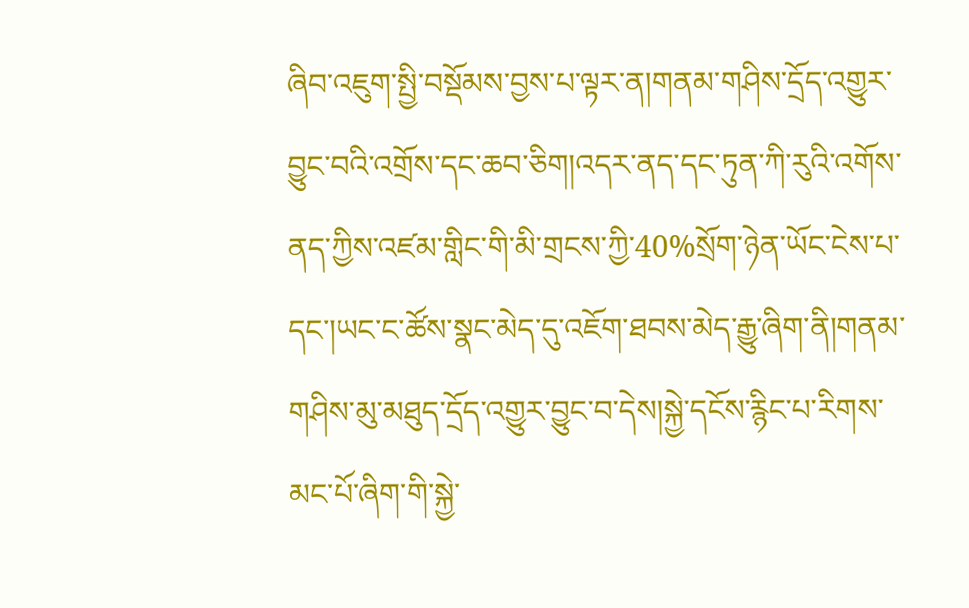ཞིབ་འཇུག་སྤྱི་བསྡོམས་བྱས་པ་ལྟར་ན།གནམ་གཤིས་དྲོད་འགྱུར་བྱུང་བའི་འགྲོས་དང་ཆབ་ཅིག།འདར་ནད་དང་ཏུན་ཀི་རུའི་འགོས་ནད་ཀྱིས་འཛམ་གླིང་གི་མི་གྲངས་ཀྱི་40%སྲོག་ཉེན་ཡོང་ངེས་པ་དང་།ཡང་ང་ཚོས་སྣང་མེད་དུ་འཇོག་ཐབས་མེད་རྒྱུ་ཞིག་ནི།གནམ་གཤིས་མུ་མཐུད་དྲོད་འགྱུར་བྱུང་བ་དེས།སྐྱེ་དངོས་རྙིང་པ་རིགས་མང་པོ་ཞིག་གི་སྐྱེ་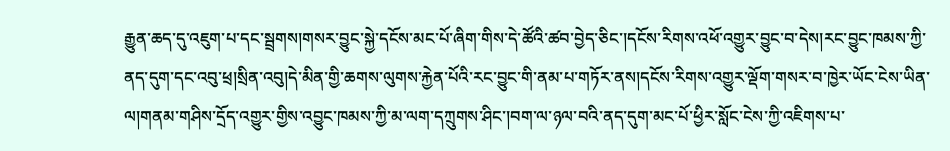རྒྱུན་ཆད་དུ་འཇུག་པ་དང་སྦྲགས།གསར་བྱུང་སྐྱེ་དངོས་མང་པོ་ཞིག་གིས་དེ་ཚོའི་ཚབ་བྱེད་ཅིང་།དངོས་རིགས་འཕོ་འགྱུར་བྱུང་བ་དེས།རང་བྱུང་ཁམས་ཀྱི་ནད་དུག་དང་འབུ་ཕྲ།སྲིན་འབུ།དེ་མིན་གྱི་ཆགས་ལུགས་རྐྱེན་པོའི་རང་བྱུང་གི་ནམ་པ་གཏོར་ནས།དངོས་རིགས་འགྱུར་ལྡོག་གསར་བ་ཁྱེར་ཡོང་ངེས་ཡིན་ལ།གནམ་གཤིས་དྲོད་འགྱུར་གྱིས་འབྱུང་ཁམས་ཀྱི་མ་ལག་དཀྲུགས་ཤིང་།བག་ལ་ཉལ་བའི་ནད་དུག་མང་པོ་ཕྱིར་སློང་ངེས་ཀྱི་འཇིགས་པ་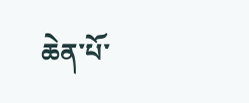ཆེན་པོ་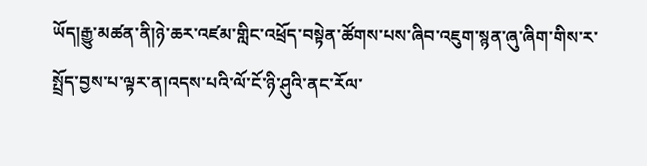ཡོད།རྒྱུ་མཚན་ནི།ཉེ་ཆར་འཛམ་གླིང་འཕྲོད་བསྟེན་ཚོགས་པས་ཞིབ་འཇུག་སྙན་ཞུ་ཞིག་གིས་ར་སྤྲོད་བྱས་པ་ལྟར་ན།འདས་པའི་ལོ་ངོ་ཉི་ཤུའི་ནང་རོལ་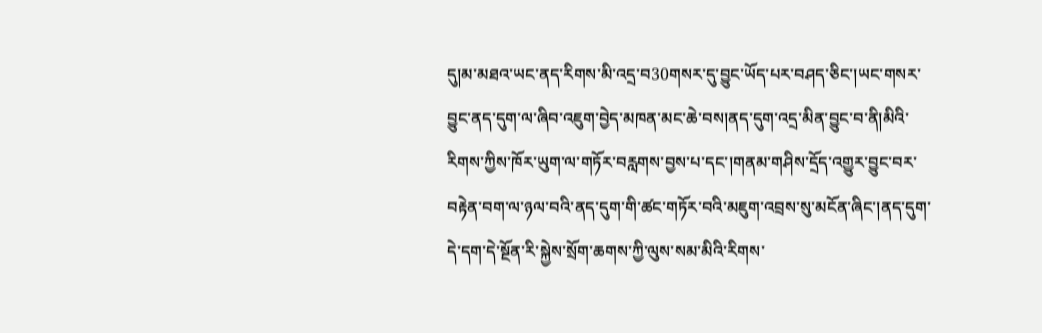དུ།མ་མཐའ་ཡང་ནད་རིགས་མི་འདྲ་བ30གསར་དུ་བྱུང་ཡོད་པར་བཤད་ཅིང་།ཡང་གསར་བྱུང་ནད་དུག་ལ་ཞིབ་འཇུག་བྱེད་མཁན་མང་ཆེ་བས།ནད་དུག་འདྲ་མིན་བྱུང་བ་ནི།མིའི་རིགས་ཀྱིས་ཁོར་ཡུག་ལ་གཏོར་བརླགས་བྱས་པ་དང་།གནམ་གཤིས་དྲོད་འགྱུར་བྱུང་བར་བརྟེན་བག་ལ་ཉལ་བའི་ནད་དུག་གི་ཚང་གཏོར་བའི་མཇུག་འབྲས་སུ་མངོན་ཞིང་།ནད་དུག་དེ་དག་དེ་སྔོན་རི་སྐྱེས་སྲོག་ཆགས་ཀྱི་ལུས་སམ་མིའི་རིགས་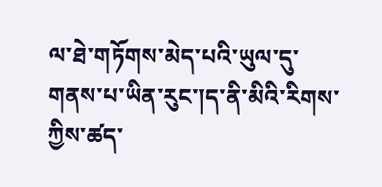ལ་ཐེ་གཏོགས་མེད་པའི་ཡུལ་དུ་གནས་པ་ཡིན་རུང་།ད་ནི་མིའི་རིགས་ཀྱིས་ཚད་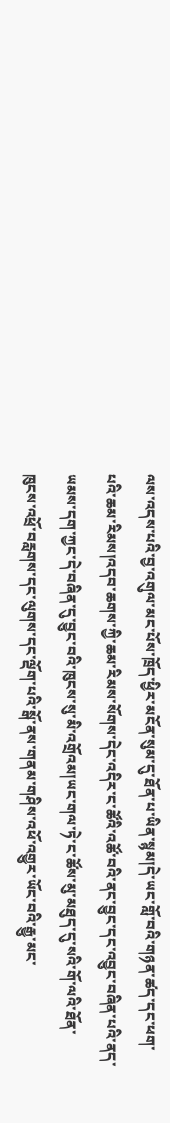ལས་འདས་པའི་བྱ་འགུལ་མང་པོས་ཁྲོད་ཕྱིར་མངོན་སུམ་དུ་ཐོན་པ་ཡིན་སྙམ།དེ་ཡང་གློ་བའི་གཉན་ཚད་དང་ཕག་པའི་ཆམ་རིམས།འདབ་ཆགས་ཀྱི་ཆམ་རིམས་སོགས་དེང་འདིར་ང་ཚོའི་འཚོ་བའི་ནང་བྱུང་དང་འབྱུང་བཞིན་པའི་ནད་ཡམས་དག་ཀྱང་དེ་བཞིན་དུ་བྱུང་བའི་ཁུངས་སུ་མི་འགྲོའམ།ཡང་གལ་ཏེ་ང་ཚོས་མུ་མཐུད་དུ་སའི་གོ་ལའི་ཐོན་ཁུངས་འཕྲོ་བརླགས་དང་ལུགས་དང་ལྡོག་པའི་སྒོ་ནས་གནམ་གཤིས་འཕོ་འགྱུར་ཡོང་བའི་རྒྱུ་མང་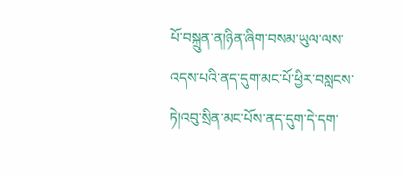པོ་བསྐྲུན་ན།ཉིན་ཞིག་བསམ་ཡུལ་ལས་འདས་པའི་ནད་དུག་མང་པོ་ཕྱིར་བསླངས་ཏེ།འབུ་སྲིན་མང་པོས་ནད་དུག་དེ་དག་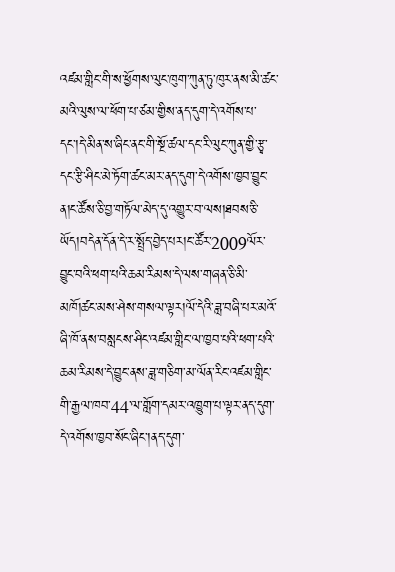འཛམ་གླིང་གི་ས་ཕྱོགས་ལུང་ཁུག་ཀུན་ཏུ་ཁུར་ནས་མི་ཚང་མའི་ལུས་ལ་ཕོག་པ་ཙམ་གྱིས་ནད་དུག་དེ་འགོས་པ་དང་།དེ་མིན་ས་ཞིང་ནང་གི་སྔོ་ཚལ་དང་རི་ལུང་ཀུན་གྱི་རྩྭ་དང་རྩི་ཤིང་མེ་ཏོག་ཚང་མར་ནད་དུག་དེ་འགོས་ཁྱབ་བྱུང་ན།ང་ཚོས་ཅི་བྱ་གཏོལ་མེད་དུ་འགྱུར་བ་ལས།ཐབས་ཅི་ཡོད།བདེན་དོན་དེ་ར་སྤྲོད་བྱེད་པར།ང་ཚོར་2009ལོར་བྱུང་བའི་ཕག་པའི་ཆམ་རིམས་དེ་ལས་གཞན་ཅི་མི་མཁོ།ཚང་མས་ཤེས་གསལ་ལྟར།ལོ་དེའི་ཟླ་བཞི་པར་མའོ་ཞི་ཁོ་ནས་བསླངས་ཤིང་འཛམ་གླིང་ལ་ཁྱབ་པའི་ཕག་པའི་ཆམ་རིམས་དེ་བྱུང་ནས་ཟླ་གཅིག་མ་ལོན་རིང་འཛམ་གླིང་གི་རྒྱལ་ཁབ་44་ལ་གློག་དམར་འཁྱུག་པ་ལྟར་ནད་དུག་དེ་འགོས་ཁྱབ་སོང་ཞིང་།ནད་དུག་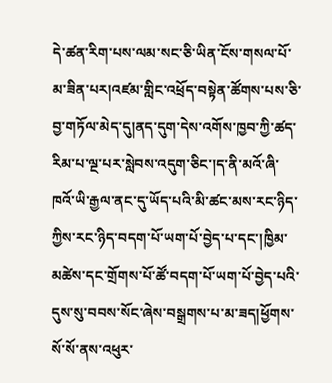དེ་ཚན་རིག་པས་ལམ་སང་ཅི་ཡིན་ངོས་གསལ་པོ་མ་ཟིན་པར།འཛམ་གླིང་འཕྲོད་བསྟེན་ཚོགས་པས་ཅི་བྱ་གཏོལ་མེད་དུ།ནད་དུག་དེས་འགོས་ཁྱབ་ཀྱི་ཚད་རིམ་པ་ལྔ་པར་སླེབས་འདུག་ཅིང་།ད་ནི་མའོ་ཞི་ཁའོ་ཡི་རྒྱལ་ནང་དུ་ཡོད་པའི་མི་ཚང་མས་རང་ཉིད་ཀྱིས་རང་ཉིད་བདག་པོ་ཡག་པོ་བྱེད་པ་དང་།ཁྱིམ་མཚེས་དང་གྲོགས་པོ་ཚོ་བདག་པོ་ཡག་པོ་བྱེད་པའི་དུས་སུ་བབས་སོང་ཞེས་བསྒྲགས་པ་མ་ཟད།ཕྱོགས་སོ་སོ་ནས་འཕུར་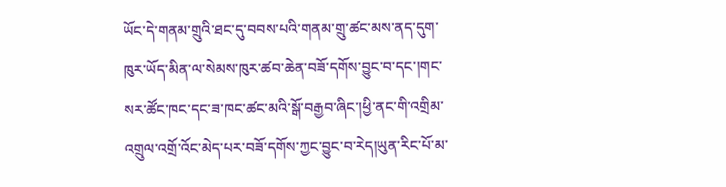ཡོང་དེ་གནམ་གྲུའི་ཐང་དུ་བབས་པའི་གནམ་གྲུ་ཚང་མས་ནད་དུག་ཁུར་ཡོད་མིན་ལ་སེམས་ཁུར་ཚབ་ཆེན་བཟོ་དགོས་བྱུང་བ་དང་།གང་སར་ཚོང་ཁང་དང་ཟ་ཁང་ཚང་མའི་སྒོ་བརྒྱབ་ཞིང་།ཕྱི་ནང་གི་འགྲིམ་འགྲུལ་འགྲོ་འོང་མེད་པར་བཟོ་དགོས་ཀྱང་བྱུང་བ་རེད།ཡུན་རིང་པོ་མ་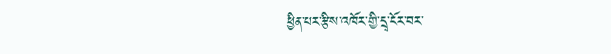ཕྱིན་པར་རྩིས་འཁོར་གྱི་དྲྭ་ངོར་བར་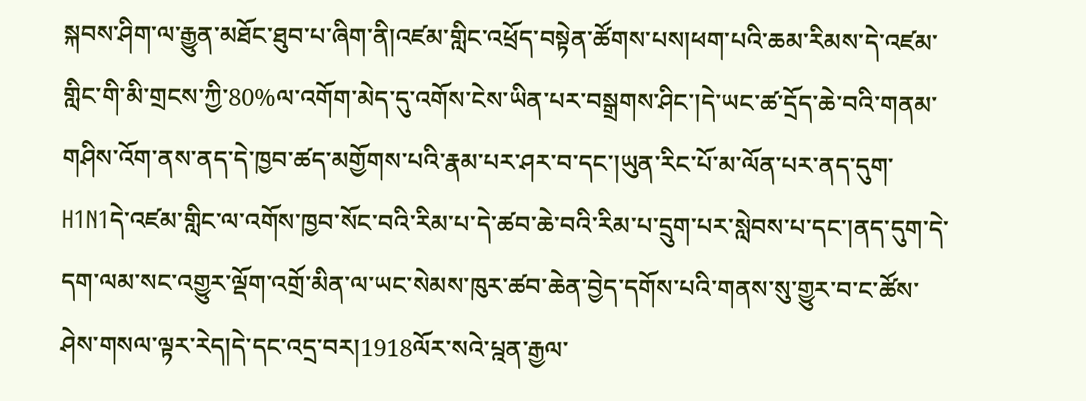སྐབས་ཤིག་ལ་རྒྱུན་མཐོང་ཐུབ་པ་ཞིག་ནི།འཛམ་གླིང་འཕྲོད་བསྟེན་ཚོགས་པས།ཕག་པའི་ཆམ་རིམས་དེ་འཛམ་གླིང་གི་མི་གྲངས་ཀྱི་80%ལ་འགོག་མེད་དུ་འགོས་ངེས་ཡིན་པར་བསྒྲགས་ཤིང་།དེ་ཡང་ཚ་དྲོད་ཆེ་བའི་གནམ་གཤིས་འོག་ནས་ནད་དེ་ཁྱབ་ཚད་མགྱོགས་པའི་རྣམ་པར་ཤར་བ་དང་།ཡུན་རིང་པོ་མ་ལོན་པར་ནད་དུག་H1N1དེ་འཛམ་གླིང་ལ་འགོས་ཁྱབ་སོང་བའི་རིམ་པ་དེ་ཚབ་ཆེ་བའི་རིམ་པ་དྲུག་པར་སླེབས་པ་དང་།ནད་དུག་དེ་དག་ལམ་སང་འགྱུར་ལྡོག་འགྲོ་མིན་ལ་ཡང་སེམས་ཁུར་ཚབ་ཆེན་བྱེད་དགོས་པའི་གནས་སུ་གྱུར་བ་ང་ཚོས་ཤེས་གསལ་ལྟར་རེད།དེ་དང་འདྲ་བར།1918ལོར་སའེ་པྰན་རྒྱལ་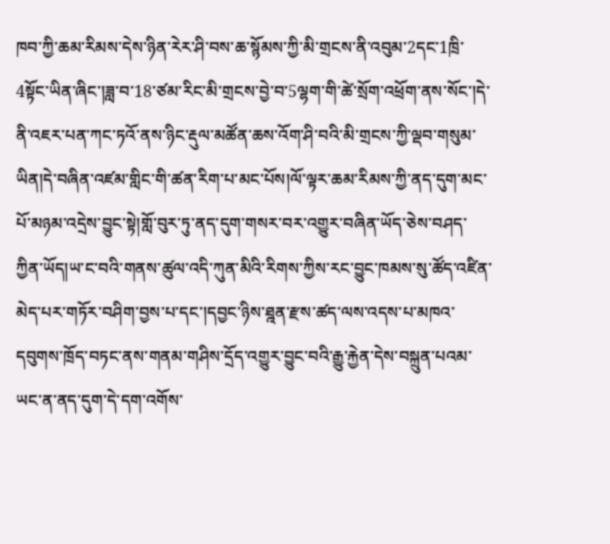ཁབ་ཀྱི་ཆམ་རིམས་དེས་ཉིན་རེར་ཤི་བས་ཆ་སྙོམས་ཀྱི་མི་གྲངས་ནི་འབུམ་2དང་1ཁྲི་4སྟོང་ཡིན་ཞིང་།ཟླ་བ་18་ཙམ་རིང་མི་གྲངས་བྱེ་བ་5ལྷག་གི་ཚེ་སྲོག་འཕྲོག་ནས་སོང་།དེ་ནི་འཇར་པན་ཀང་ཏའོ་ནས་ཉིང་རྡུལ་མཚོན་ཆས་འོག་ཤི་བའི་མི་གྲངས་ཀྱི་ལྡབ་གསུམ་ཡིན།དེ་བཞིན་འཛམ་གླིང་གི་ཚན་རིག་པ་མང་པོས།ལོ་ལྟར་ཆམ་རིམས་ཀྱི་ནད་དུག་མང་པོ་མཉམ་འདྲེས་བྱུང་སྟེ།གློ་བུར་ཏུ་ནད་དུག་གསར་བར་འགྱུར་བཞིན་ཡོད་ཅེས་བཤད་ཀྱིན་ཡོད།ཡ་ང་བའི་གནས་ཚུལ་འདི་ཀུན་མིའི་རིགས་ཀྱིས་རང་བྱུང་ཁམས་སུ་ཚོད་འཛིན་མེད་པར་གཏོར་བཤིག་བྱས་པ་དང་།དབྱང་ཉིས་ཐྰན་རྫས་ཚད་ལས་འདས་པ་མཁའ་དབུགས་ཁྲོད་བཏང་ནས་གནམ་གཤིས་དྲོད་འགྱུར་བྱུང་བའི་རྒྱུ་རྐྱེན་དེས་བསྐྲུན་པའམ་ཡང་ན་ནད་དུག་དེ་དག་འགོས་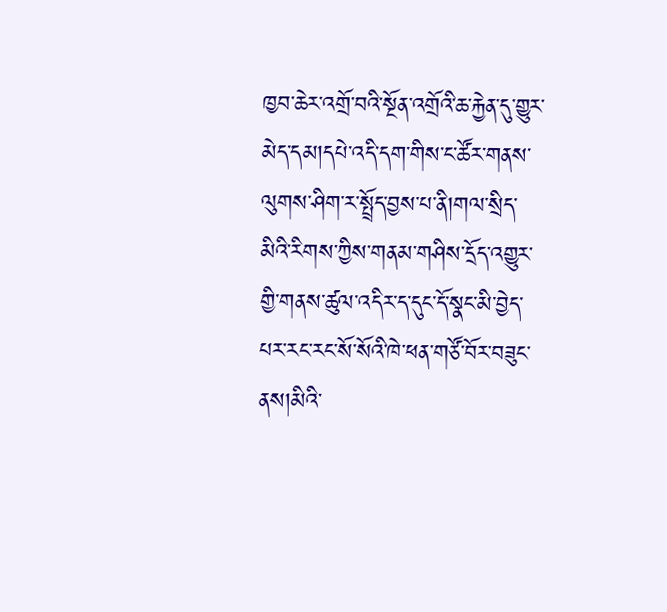ཁྱབ་ཆེར་འགྲོ་བའི་སྔོན་འགྲོའི་ཆ་རྐྱེན་དུ་གྱུར་མེད་དམ།དཔེ་འདི་དག་གིས་ང་ཚོར་གནས་ལུགས་ཤིག་ར་སྤྲོད་བྱས་པ་ནི།གལ་སྲིད་མིའི་རིགས་ཀྱིས་གནམ་གཤིས་དྲོད་འགྱུར་གྱི་གནས་ཚུལ་འདིར་ད་དུང་དོ་སྣང་མི་བྱེད་པར་རང་རང་སོ་སོའི་ཁེ་ཕན་གཙོ་བོར་བཟུང་ནས།མིའི་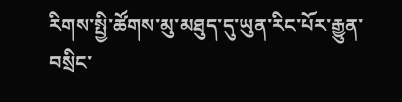རིགས་སྤྱི་ཚོགས་མུ་མཐུད་དུ་ཡུན་རིང་པོར་རྒྱུན་བསྲིང་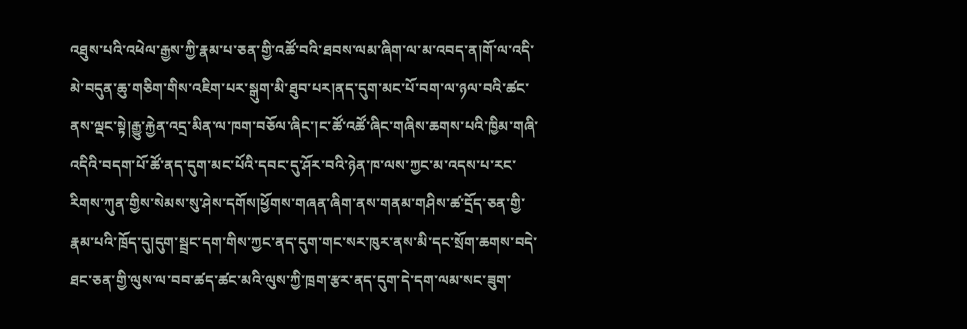འཐུས་པའི་འཕེལ་རྒྱས་ཀྱི་རྣམ་པ་ཅན་གྱི་འཚོ་བའི་ཐབས་ལམ་ཞིག་ལ་མ་འབད་ན།གོ་ལ་འདི་མེ་བདུན་ཆུ་གཅིག་གིས་འཇིག་པར་སྒུག་མི་ཐུབ་པར།ནད་དུག་མང་པོ་བག་ལ་ཉལ་བའི་ཚང་ནས་ལྡང་སྟེ།རྒྱུ་རྐྱེན་འདྲ་མིན་ལ་ཁག་བཅོལ་ཞིང་།ང་ཚོ་འཚོ་ཞིང་གཞིས་ཆགས་པའི་ཁྱིམ་གཞི་འདིའི་བདག་པོ་ཚོ་ནད་དུག་མང་པོའི་དབང་དུ་ཤོར་བའི་ཉེན་ཁ་ལས་ཀྱང་མ་འདས་པ་རང་རིགས་ཀུན་གྱིས་སེམས་སུ་ཤེས་དགོས།ཕྱོགས་གཞན་ཞིག་ནས་གནམ་གཤིས་ཚ་དྲོད་ཅན་གྱི་རྣམ་པའི་ཁྲོད་དུ།དུག་སྦྲང་དག་གིས་ཀྱང་ནད་དུག་གང་སར་ཁུར་ནས་མི་དང་སྲོག་ཆགས་བདེ་ཐང་ཅན་གྱི་ལུས་ལ་བབ་ཚད་ཚང་མའི་ལུས་ཀྱི་ཁྲག་རྩར་ནད་དུག་དེ་དག་ལམ་སང་ཟུག་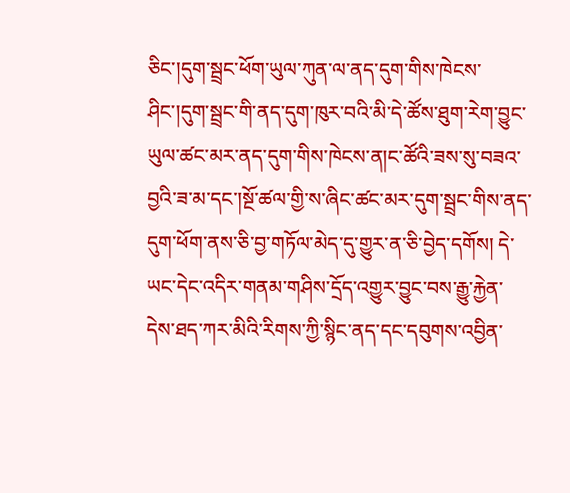ཅིང་།དུག་སྦྲང་ཕོག་ཡུལ་ཀུན་ལ་ནད་དུག་གིས་ཁེངས་ཤིང་།དུག་སྦྲང་གི་ནད་དུག་ཁུར་བའི་མི་དེ་ཚོས་ཐུག་རེག་བྱུང་ཡུལ་ཚང་མར་ནད་དུག་གིས་ཁེངས་ན།ང་ཚོའི་ཟས་སུ་བཟའ་བྱའི་ཟ་མ་དང་།སྔོ་ཚལ་གྱི་ས་ཞིང་ཚང་མར་དུག་སྦྲང་གིས་ནད་དུག་ཕོག་ནས་ཅི་བྱ་གཏོལ་མེད་དུ་གྱུར་ན་ཅི་བྱེད་དགོས། དེ་ཡང་དེང་འདིར་གནམ་གཤིས་དྲོད་འགྱུར་བྱུང་བས་རྒྱུ་རྐྱེན་དེས་ཐད་ཀར་མིའི་རིགས་ཀྱི་སྙིང་ནད་དང་དབུགས་འབྱིན་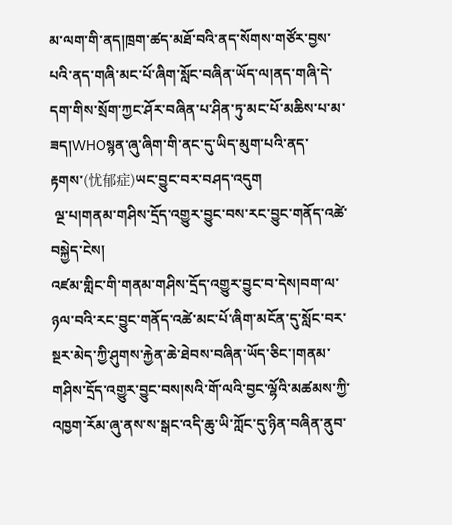མ་ལག་གི་ནད།ཁྲག་ཚད་མཐོ་བའི་ནད་སོགས་གཙོར་བྱས་པའི་ནད་གཞི་མང་པོ་ཞིག་སློང་བཞིན་ཡོད་ལ།ནད་གཞི་དེ་དག་གིས་སྲོག་ཀྱང་ཤོར་བཞིན་པ་ཤིན་ཏུ་མང་པོ་མཆིས་པ་མ་ཟད།WHOསྙན་ཞུ་ཞིག་གི་ནང་དུ་ཡིད་མུག་པའི་ནད་རྟགས་(忧郁症)ཡང་བྱུང་བར་བཤད་འདུག
 ལྔ་པ།གནམ་གཤིས་དྲོད་འགྱུར་བྱུང་བས་རང་བྱུང་གནོད་འཚེ་བསྐྱེད་ངེས།
འཛམ་གླིང་གི་གནམ་གཤིས་དྲོད་འགྱུར་བྱུང་བ་དེས།བག་ལ་ཉལ་བའི་རང་བྱུང་གནོད་འཚེ་མང་པོ་ཞིག་མངོན་དུ་སློང་བར་སྔར་མེད་ཀྱི་ཤུགས་རྐྱེན་ཆེ་ཐེབས་བཞིན་ཡོད་ཅིང་།གནམ་གཤིས་དྲོད་འགྱུར་བྱུང་བས།སའི་གོ་ལའི་བྱང་ལྷོའི་མཚམས་ཀྱི་འཁྱག་རོམ་ཞུ་ནས་ས་སྒང་འདི་ཆུ་ཡི་ཀློང་དུ་ཉིན་བཞིན་ནུབ་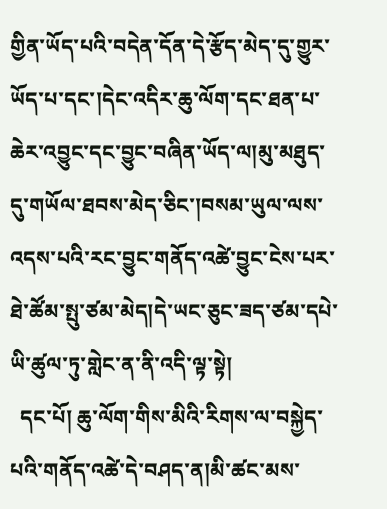གྱིན་ཡོད་པའི་བདེན་དོན་དེ་རྩོད་མེད་དུ་གྱུར་ཡོད་པ་དང་།དེང་འདིར་ཆུ་ལོག་དང་ཐན་པ་ཆེར་འབྱུང་དང་བྱུང་བཞིན་ཡོད་ལ།མུ་མཐུད་དུ་གཡོལ་ཐབས་མེད་ཅིང་།བསམ་ཡུལ་ལས་འདས་པའི་རང་བྱུང་གནོད་འཚེ་བྱུང་ངེས་པར་ཐེ་ཚོམ་སྤུ་ཙམ་མེད།དེ་ཡང་ཅུང་ཟད་ཙམ་དཔེ་ཡི་ཚུལ་ཏུ་གླེང་ན་ནི་འདི་ལྟ་སྟེ།
  དང་པོ། ཆུ་ལོག་གིས་མིའི་རིགས་ལ་བསྐྱེད་པའི་གནོད་འཚེ་དེ་བཤད་ན།མི་ཚང་མས་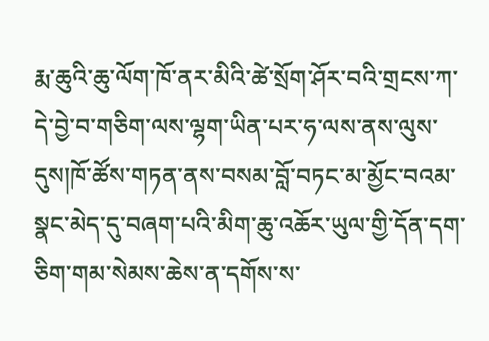རྨ་ཆུའི་ཆུ་ལོག་ཁོ་ནར་མིའི་ཚེ་སྲོག་ཤོར་བའི་གྲངས་ཀ་དེ་བྱེ་བ་གཅིག་ལས་ལྷག་ཡིན་པར་ཧ་ལས་ནས་ལུས་དུས།ཁོ་ཚོས་གཏན་ནས་བསམ་བློ་བཏང་མ་མྱོང་བའམ་སྣང་མེད་དུ་བཞག་པའི་མིག་ཆུ་འཆོར་ཡུལ་གྱི་དོན་དག་ཅིག་གམ་སེམས་ཆེས་ན་དགོས་ས་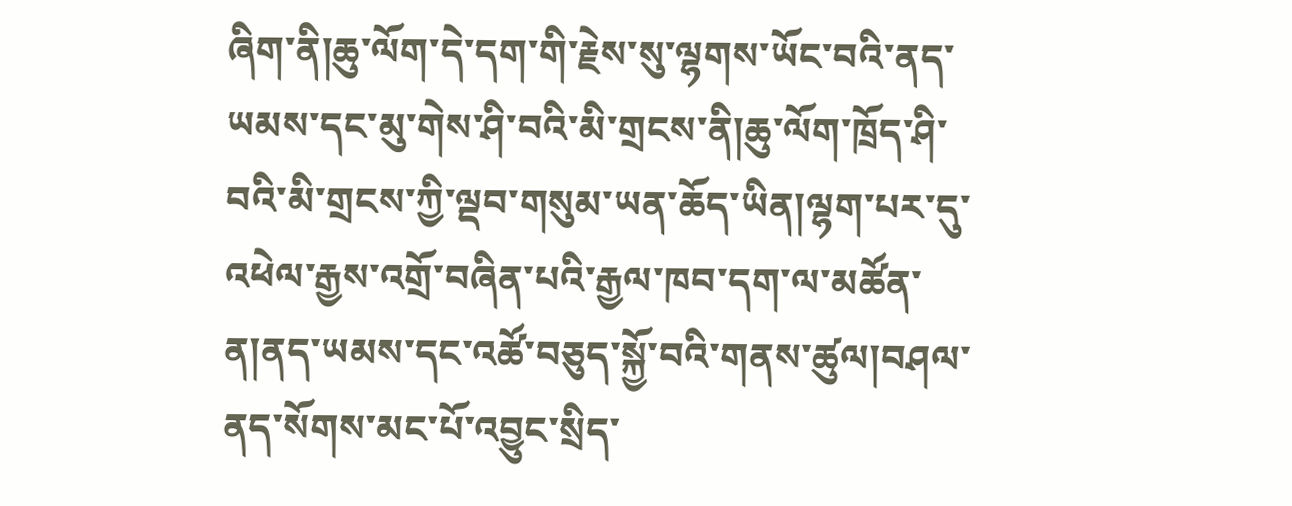ཞིག་ནི།ཆུ་ལོག་དེ་དག་གི་རྗེས་སུ་ལྷགས་ཡོང་བའི་ནད་ཡམས་དང་མུ་གེས་ཤི་བའི་མི་གྲངས་ནི།ཆུ་ལོག་ཁྲོད་ཤི་བའི་མི་གྲངས་ཀྱི་ལྡབ་གསུམ་ཡན་ཆོད་ཡིན།ལྷག་པར་དུ་འཕེལ་རྒྱས་འགྲོ་བཞིན་པའི་རྒྱལ་ཁབ་དག་ལ་མཚོན་ན།ནད་ཡམས་དང་འཚོ་བཅུད་སྐྱོ་བའི་གནས་ཚུལ།བཤལ་ནད་སོགས་མང་པོ་འབྱུང་སྲིད་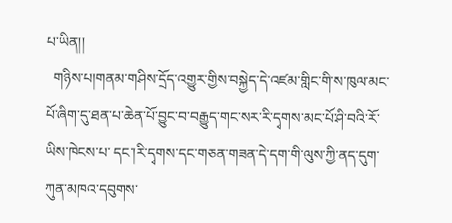པ་ཡིན།།
  གཉིས་པ།གནམ་གཤིས་དྲོད་འགྱུར་གྱིས་བསྐྱེད་དེ་འཛམ་གླིང་གི་ས་ཁུལ་མང་པོ་ཞིག་དུ་ཐན་པ་ཆེན་པོ་བྱུང་བ་བརྒྱུད་གང་སར་རི་དྭགས་མང་པོ་ཤི་བའི་རོ་ཡིས་ཁེངས་པ་ དང་།རི་དྭགས་དང་གཅན་གཟན་དེ་དག་གི་ལུས་ཀྱི་ནད་དུག་ཀུན་མཁའ་དབུགས་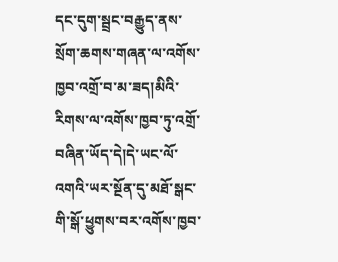དང་དུག་སྦྲང་བརྒྱུད་ནས་སྲོག་ཆགས་གཞན་ལ་འགོས་ཁྱབ་འགྲོ་བ་མ་ཟད།མིའི་རིགས་ལ་འགོས་ཁྱབ་ཏུ་འགྲོ་བཞིན་ཡོད་དེ།དེ་ཡང་ལོ་འགའི་ཡར་སྔོན་དུ་མཐོ་སྒང་གི་སྒོ་ཕྱུགས་བར་འགོས་ཁྱབ་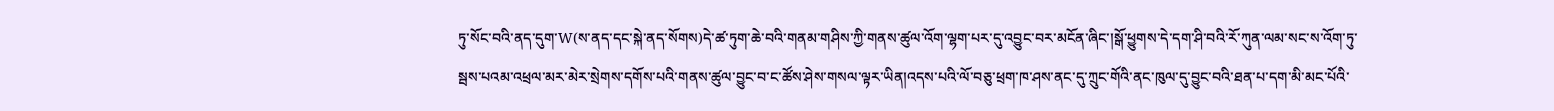ཏུ་སོང་བའི་ནད་དུག་W(ས་ནད་དང་སྐེ་ནད་སོགས)དེ་ཚ་ཏུག་ཆེ་བའི་གནམ་གཤིས་ཀྱི་གནས་ཚུལ་འོག་ལྷག་པར་དུ་འབྱུང་བར་མངོན་ཞིང་།སྒོ་ཕྱུགས་དེ་དག་ཤི་བའི་རོ་ཀུན་ལམ་སང་ས་འོག་ཏུ་སྦས་པའམ་འཕྲལ་མར་མེར་སྲེགས་དགོས་པའི་གནས་ཚུལ་བྱུང་བ་ང་ཚོས་ཤེས་གསལ་ལྟར་ཡིན།འདས་པའི་ལོ་བཅུ་ཕྲག་ཁ་ཤས་ནང་དུ་ཀྲུང་གོའི་ནང་ཁུལ་དུ་བྱུང་བའི་ཐན་པ་དག་མི་མང་པོའི་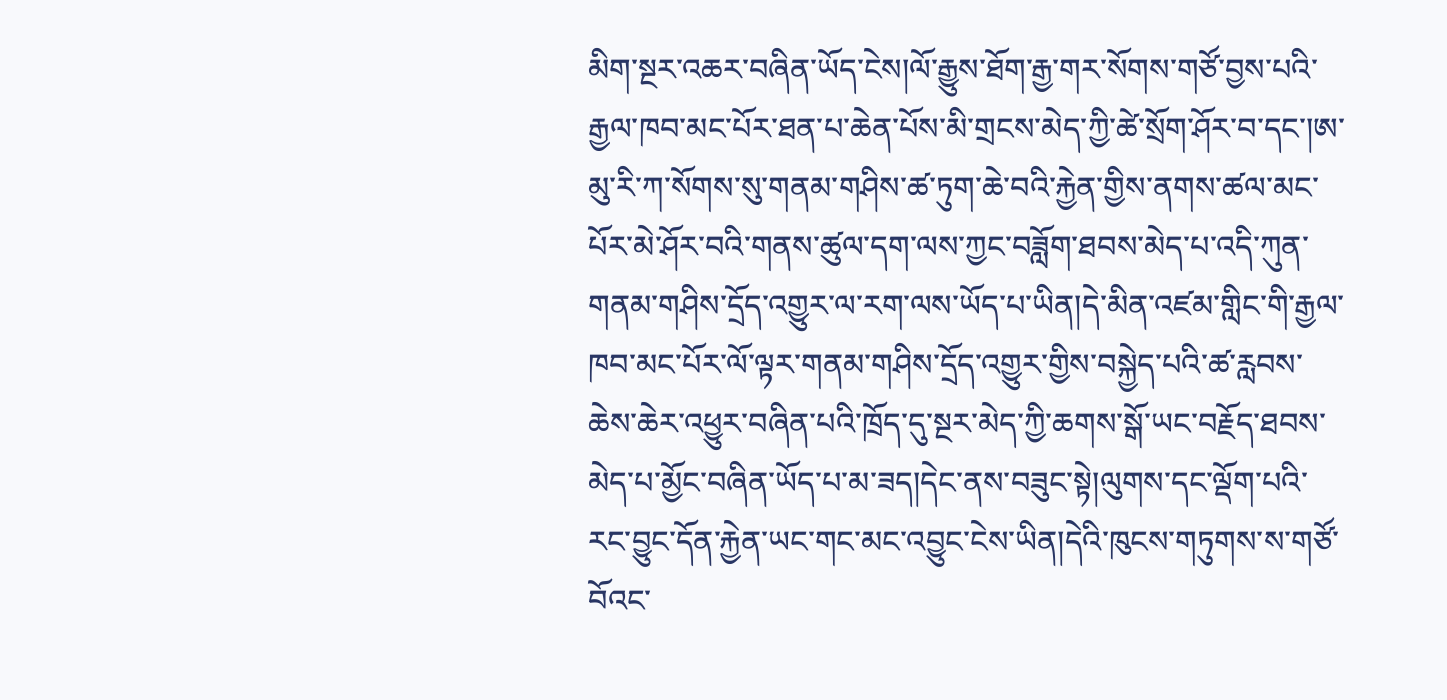མིག་སྔར་འཆར་བཞིན་ཡོད་ངེས།ལོ་རྒྱུས་ཐོག་རྒྱ་གར་སོགས་གཙོ་བྱས་པའི་རྒྱལ་ཁབ་མང་པོར་ཐན་པ་ཆེན་པོས་མི་གྲངས་མེད་ཀྱི་ཚེ་སྲོག་ཤོར་བ་དང་།ཨ་མུ་རི་ཀ་སོགས་སུ་གནམ་གཤིས་ཚ་ཏུག་ཆེ་བའི་རྐྱེན་གྱིས་ནགས་ཚལ་མང་པོར་མེ་ཤོར་བའི་གནས་ཚུལ་དག་ལས་ཀྱང་བཟློག་ཐབས་མེད་པ་འདི་ཀུན་གནམ་གཤིས་དྲོད་འགྱུར་ལ་རག་ལས་ཡོད་པ་ཡིན།དེ་མིན་འཛམ་གླིང་གི་རྒྱལ་ཁབ་མང་པོར་ལོ་ལྟར་གནམ་གཤིས་དྲོད་འགྱུར་གྱིས་བསྐྱེད་པའི་ཚ་རླབས་ཆེས་ཆེར་འཕྱུར་བཞིན་པའི་ཁྲོད་དུ་སྔར་མེད་ཀྱི་ཆགས་སྒོ་ཡང་བརྗོད་ཐབས་མེད་པ་མྱོང་བཞིན་ཡོད་པ་མ་ཟད།དེང་ནས་བཟུང་སྟེ།ལུགས་དང་ལྡོག་པའི་རང་བྱུང་དོན་རྐྱེན་ཡང་གང་མང་འབྱུང་ངེས་ཡིན།དེའི་ཁུངས་གཏུགས་ས་གཙོ་བོའང་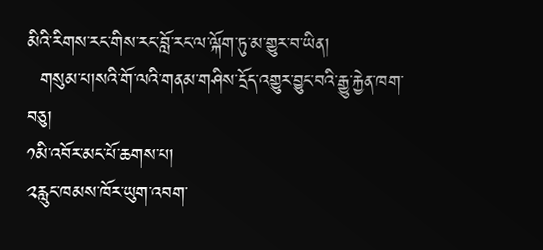མིའི་རིགས་རང་གིས་རང་བློ་རང་ལ་ལྐོག་ཏུ་མ་གྱུར་བ་ཡིན།
  གསུམ་པ།སའི་གོ་ལའི་གནམ་གཤིས་དྲོད་འགྱུར་བྱུང་བའི་རྒྱུ་རྐྱེན་ཁག་བཅུ།
༡མི་འབོར་མང་པོ་ཆགས་པ།
༢རླུང་ཁམས་ཁོར་ཡུག་འབག་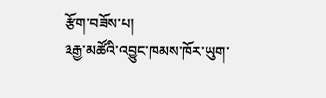རྩོག་བཟོས་པ།
༣རྒྱ་མཚོའི་འབྱུང་ཁམས་ཁོར་ཡུག་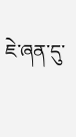ཇེ་ཞན་དུ་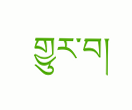གྱུར་བ།